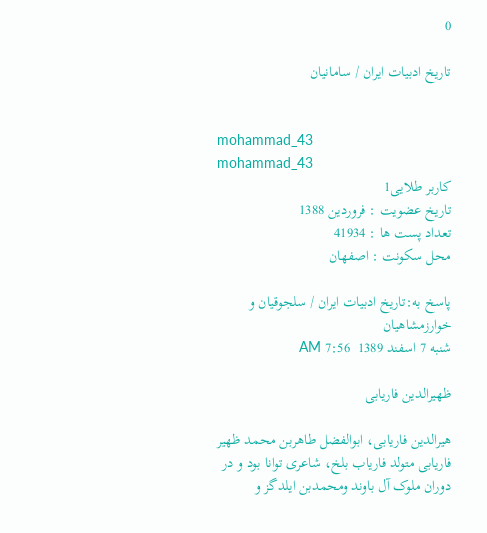0

تاريخ ادبيات ايران / سامانيان


mohammad_43
mohammad_43
کاربر طلایی1
تاریخ عضویت : فروردین 1388
تعداد پست ها : 41934
محل سکونت : اصفهان

پاسخ به:تاريخ ادبيات ايران / سلجوقيان و خوارزمشاهيان
شنبه 7 اسفند 1389  7:56 AM

ظهیرالدین فاریابی

هیرالدین فاریابی، ابوالفضل طاهربن محمد ظهیر فاریابی متولد فاریاب بلخ، شاعری توانا بود و در دوران ملوک آل باوند ومحمدبن ایلدگز و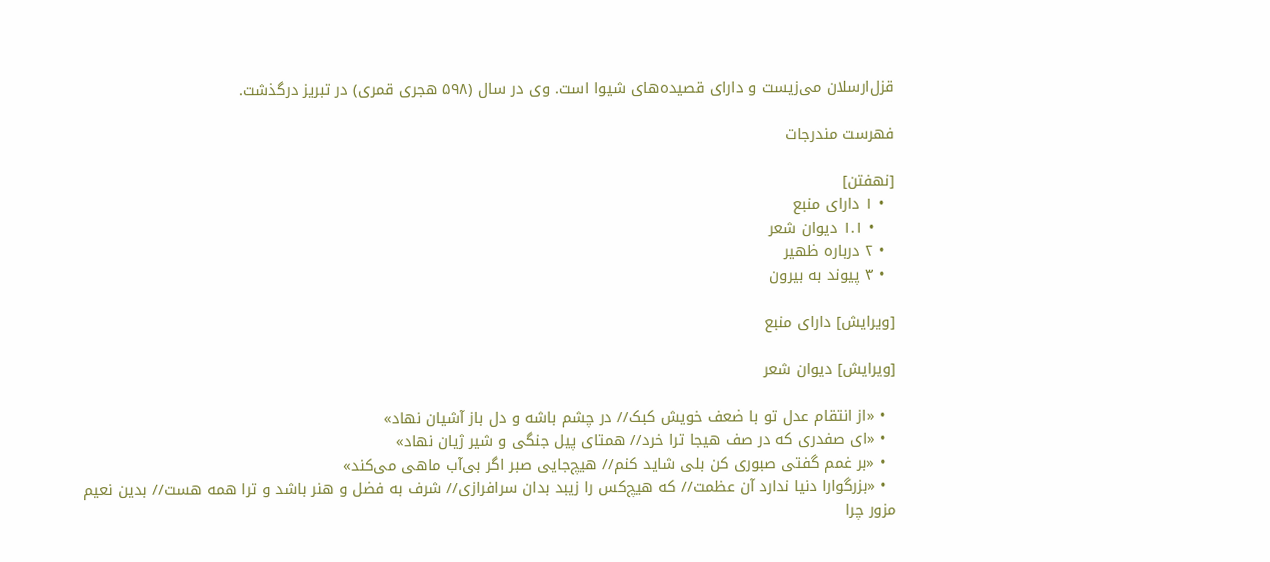قزل‌ارسلان می‌زیست و دارای قصیده‌های شیوا است. وی در سال (۵۹۸ هجری قمری) در تبریز درگذشت.

فهرست مندرجات

[نهفتن]
  • ۱ دارای منبع
    • ۱.۱ دیوان شعر
  • ۲ درباره ظهیر
  • ۳ پیوند به بیرون

[ویرایش] دارای منبع

[ویرایش] دیوان شعر

  • «از انتقام عدل تو با ضعف خویش کبک// در چشم باشه و دل باز آشیان نهاد»
  • «ای صفدری که در صف هیجا ترا خرد// همتای پیل جنگی و شیر ژیان نهاد»
  • «بر غمم گفتی صبوری کن بلی شاید کنم// هیچ‌جایی صبر اگر بی‌آب ماهی می‌کند»
  • «بزرگوارا دنیا ندارد آن عظمت// که هیچ‌کس را زیبد بدان سرافرازی// شرف به فضل و هنر باشد و ترا همه هست// بدین نعیم مزور چرا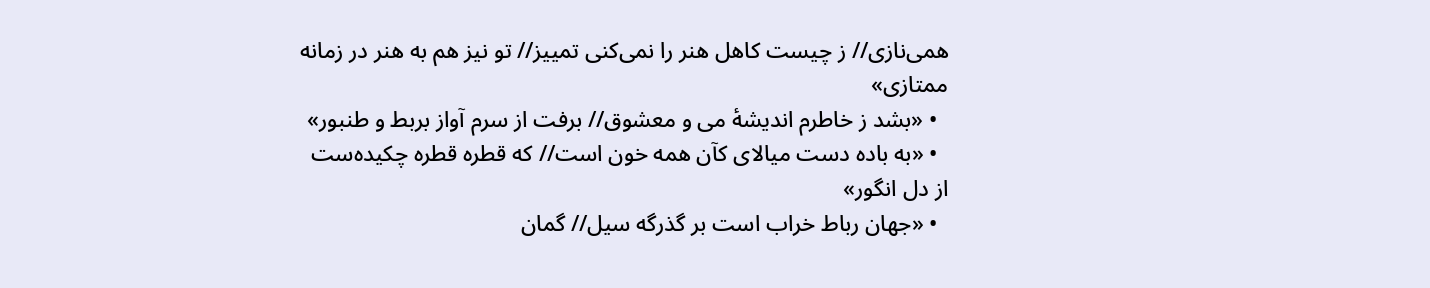همی‌نازی// ز چیست کاهل هنر را نمی‌کنی تمییز// تو نیز هم به هنر در زمانه ممتازی»
  • «بشد ز خاطرم اندیشهٔ می و معشوق// برفت از سرم آواز بربط و طنبور»
  • «به باده دست میالای کآن همه خون است// که قطره قطره چکیده‌ست از دل انگور»
  • «جهان رباط خراب است بر گذرگه سیل// گمان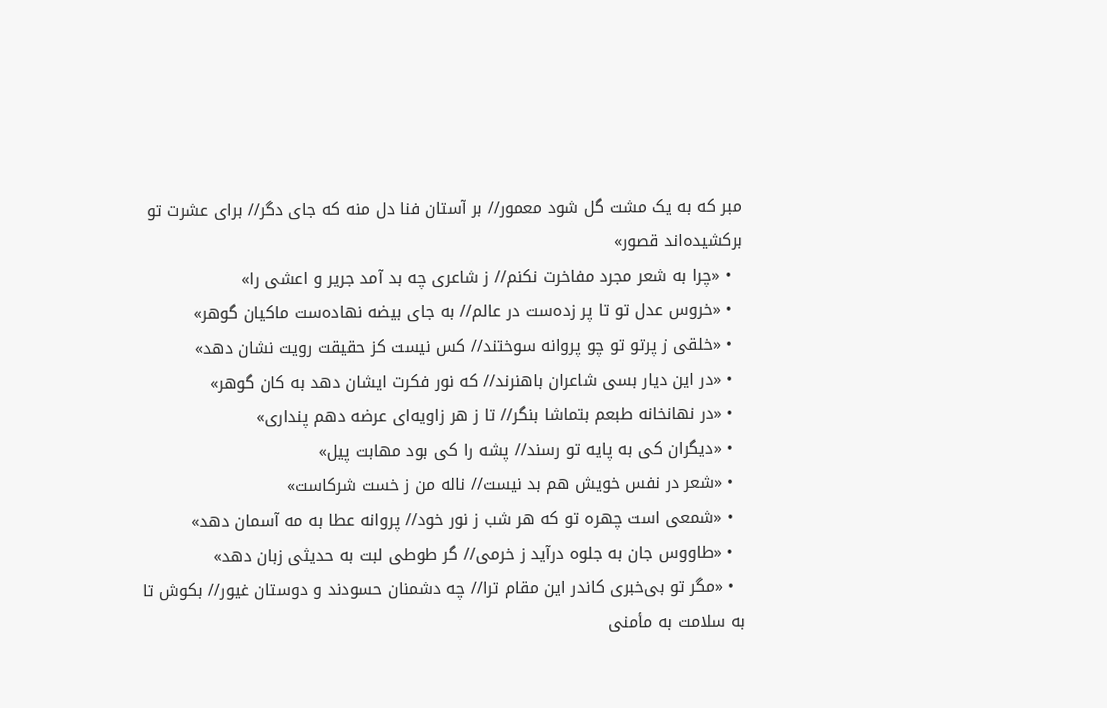مبر که به یک مشت گل شود معمور// بر آستان فنا دل منه که جای دگر// برای عشرت تو برکشیده‌اند قصور»
  • «چرا به شعر مجرد مفاخرت نکنم// ز شاعری چه بد آمد جریر و اعشی را»
  • «خروس عدل تو تا پر زده‌ست در عالم// به جای بیضه نهاده‌ست ماکیان گوهر»
  • «خلقی ز پرتو تو چو پروانه سوختند// کس نیست کز حقیقت رویت نشان دهد»
  • «در این دیار بسی شاعران باهنرند// که نور فکرت ایشان دهد به کان گوهر»
  • «در نهانخانه طبعم بتماشا بنگر// تا ز هر زاویه‌ای عرضه دهم پنداری»
  • «دیگران کی به پایه تو رسند// پشه را کی بود مهابت پیل»
  • «شعر در نفس خویش هم بد نیست// ناله من ز خست شرکاست»
  • «شمعی است چهره تو که هر شب ز نور خود// پروانه عطا به مه آسمان دهد»
  • «طاووس جان به جلوه درآید ز خرمی// گر طوطی لبت به حدیثی زبان دهد»
  • «مگر تو بی‌خبری کاندر این مقام ترا// چه دشمنان حسودند و دوستان غیور// بکوش تا به سلامت به مأمنی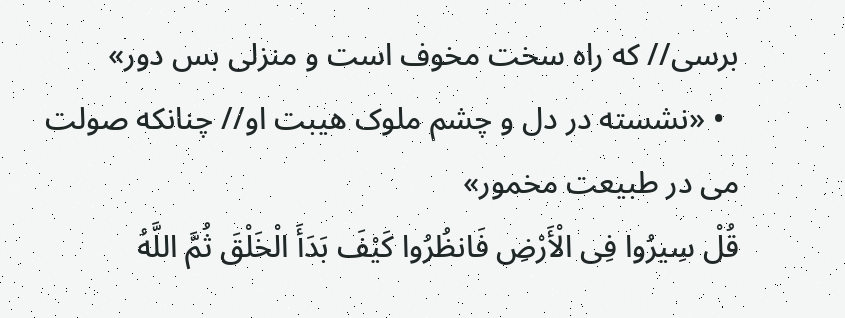برسی// که راه سخت مخوف است و منزلی بس دور»
  • «نشسته در دل و چشم ملوک هیبت او// چنانکه صولت می در طبیعت مخمور»
قُلْ سِیرُوا فِی الْأَرْضِ فَانظُرُوا کَیْفَ بَدَأَ الْخَلْقَ ثُمَّ اللَّهُ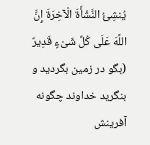یُنشِئُ النَّشْأَةَ الْآخِرَةَ إِنَّ اللَّهَ عَلَى کُلِّ شَیْءٍ قَدِیرٌ (بگو در زمین بگردید و بنگرید خداوند چگونه آفرینش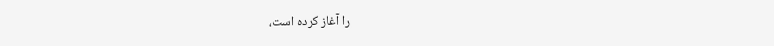را آغاز کرده است،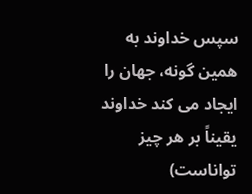سپس خداوند به همین گونه، جهان را ایجاد می کند خداوند یقیناً بر هر چیز تواناست)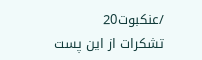/عنکبوت20
تشکرات از این پست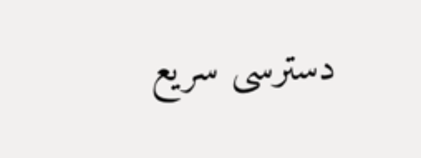دسترسی سریع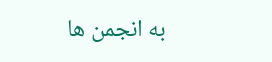به انجمن ها